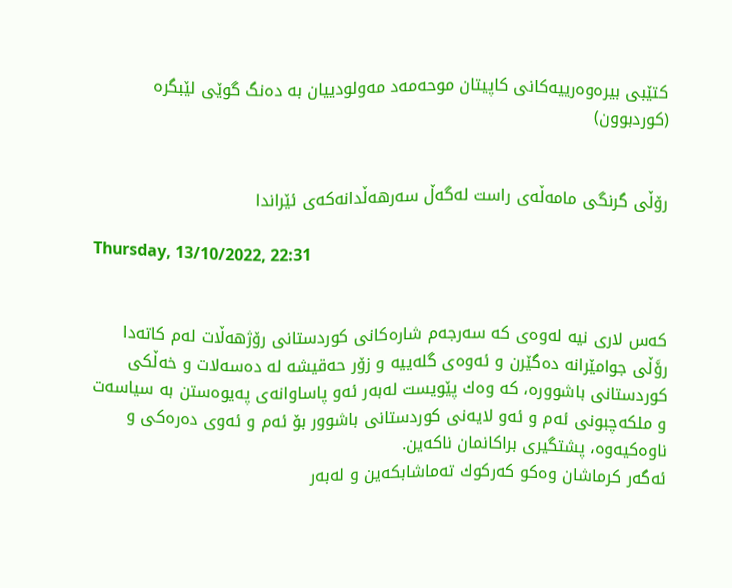کتێبی بیرەوەرییەکانی کاپیتان موحەمەد مەولودییان بە دەنگ گوێی لێبگرە (کوردبوون)


رۆڵی گرنگی مامه‌ڵه‌ی راست له‌گه‌ڵ سه‌رهه‌ڵدانه‌كه‌ی ئێراندا

Thursday, 13/10/2022, 22:31


كه‌س لاری نیه‌ له‌وه‌ی كه‌ سه‌رجه‌م شاره‌كانی كوردستانی رۆژهه‌ڵات له‌م كاته‌دا رۆَڵی جوامێرانه‌ ده‌گێرن و ئه‌وه‌ی گله‌ییه‌ و زۆر حه‌قیشه‌ له‌ ده‌سه‌لات و خه‌ڵكی كوردستانی باشووره‌، كه‌ وه‌ك پێویست له‌به‌ر ئه‌و پاساوانه‌ی په‌یوه‌ستن به‌ سیاسه‌ت و ملكه‌چبونی ئه‌م و ئه‌و لایه‌نی كوردستانی باشوور بۆ ئه‌م و ئه‌وی ده‌ره‌كی و ناوه‌كیه‌وه‌، پشتگیری براكانمان ناكه‌ین.
ئه‌گه‌ر كرماشان وه‌كو كه‌ركوك ته‌ماشابكه‌ین و له‌به‌ر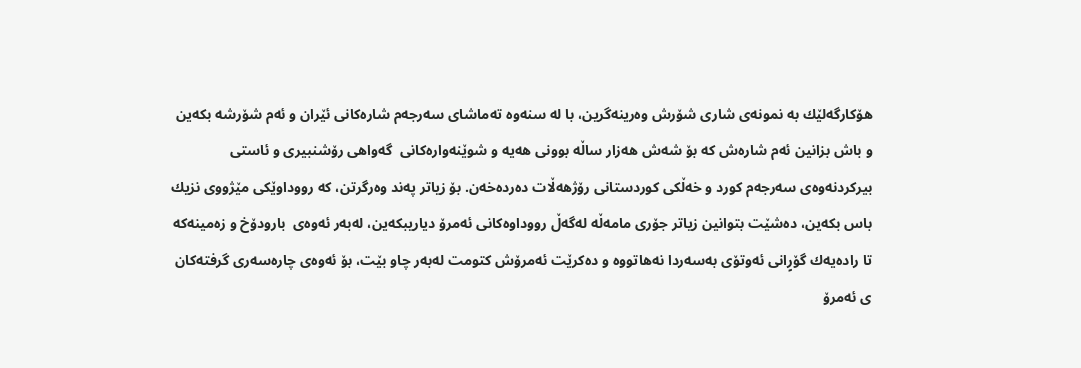هۆكارگه‌لێك به‌ نمونه‌ی شاری شۆرش وه‌رینه‌گرین، با له‌ سنه‌وه‌ ته‌ماشای سه‌رجه‌م شاره‌كانی ئێران و ئه‌م شۆرشه‌ بكه‌ین و باش بزانین ئه‌م شاره‌ش كه‌ بۆ شه‌ش هه‌زار ساڵه‌ بوونی هه‌یه‌ و شوێنه‌واره‌كانی  گه‌واهی رۆشنبیری و ئاستی بیركردنه‌وه‌ی سه‌رجه‌م كورد و خه‌ڵكی كوردستانی رۆژهه‌ڵات ده‌رده‌خه‌ن. بۆ زیاتر په‌ند وه‌رگرتن، كه‌ رووداوێكی مێژووی نزیك باس بكه‌ین، ده‌شێت بتوانین زیاتر جۆری مامه‌ڵه‌ له‌گه‌ڵ رووداوه‌كانی ئه‌مرۆ دیاریبكه‌ین، له‌به‌ر ئه‌وه‌ی  بارودۆخ و زه‌مینه‌كه‌  تا راده‌یه‌ك گۆرٍانی ئه‌وتۆی به‌سه‌ردا نه‌هاتووه‌ و ده‌كرێت ئه‌مرۆش كتومت له‌به‌ر چاو بێت، بۆ ئه‌وه‌ی چاره‌سه‌ری گرفته‌كان ی ئه‌مرۆ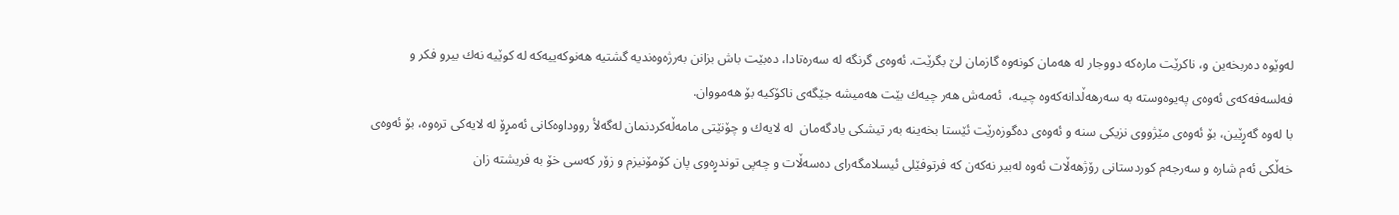له‌وێوه‌ ده‌ربخه‌ین و، ناكرێت ماره‌كه‌ دووجار له‌ هه‌مان كونه‌وه‌ گازمان لێ بگرێت. ئه‌وه‌ی گرنگه‌ له‌ سه‌ره‌تادا، ده‌بێت باش بزانن به‌رژه‌وه‌ندیه‌ گشتیه‌ هه‌نوكه‌ییه‌كه‌ له‌ كوێیه‌ نه‌ك بیرو فكر و فه‌لسه‌فه‌كه‌ی ئه‌وه‌ی په‌یوه‌وسته‌ به‌ سه‌رهه‌ڵدانه‌كه‌وه‌ چیىه‌،  ئه‌مه‌ش هه‌ر چیه‌ك بێت هه‌میشه‌ جێگه‌ی ناكۆكیه‌ بۆ هه‌مووان.
با له‌وه‌ گه‌رٍێین، بۆ ئه‌وه‌ی مێژووی نزیكی سنه‌ و ئه‌وه‌ی ده‌گوزه‌رێت ئێستا بخه‌ینه‌ به‌ر تیشكی یادگه‌مان  له‌ لایه‌ك و چۆنێتی مامه‌ڵه‌كردنمان له‌گه‌لأ رووداوه‌كانی ئه‌مرٍۆ له‌ لایه‌كی تره‌وه‌، بۆ ئه‌وه‌ی خه‌ڵكی ئه‌م شاره‌ و سه‌رجه‌م كوردستانی رۆژهه‌ڵات ئه‌وه‌ له‌بیر نه‌كه‌ن كه‌ فرتوفێلی ئیسلامگه‌رای ده‌سه‌ڵات و چه‌پی توندرٍه‌وی پان كۆمۆنیزم و زۆر كه‌سی خۆ به‌ فریشته‌ زان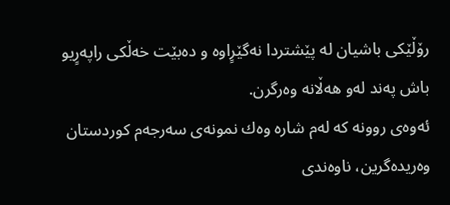رۆڵێكی باشیان له‌ پێشتردا نه‌گێرٍاوه‌ و ده‌بێت خه‌ڵكی راپه‌رٍیو باش په‌ند له‌و هه‌ڵانه‌ وه‌رگرن.
ئه‌وه‌ی روونه‌ كه‌ له‌م شاره‌ وه‌ك نمونه‌ی سه‌رجه‌م كوردستان وه‌ریده‌گرین، ناوه‌ندی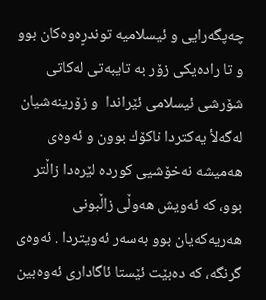چه‌پگه‌رایی و ئیسلامیه‌ توندرٍه‌وه‌كان بوو و تا راده‌یكی زۆر به‌ تایبه‌تی له‌كاتی شۆرشی ئیسلامی ئێراندا  و زۆرینه‌شیان له‌گه‌لأ یه‌كتردا ناكۆك بوون و ئه‌وه‌ی هه‌میشه‌ نه‌خۆشیی كورده‌ لێره‌دا زاڵتر بوو، كه‌ ئه‌ویش هه‌وڵی زاڵبونی هه‌ریه‌كه‌یان بوو به‌سه‌ر ئه‌ویتردا . ئه‌وه‌ی گرنگه‌، كه‌ ده‌بێت ئێستا ئاگاداری ئه‌وه‌بین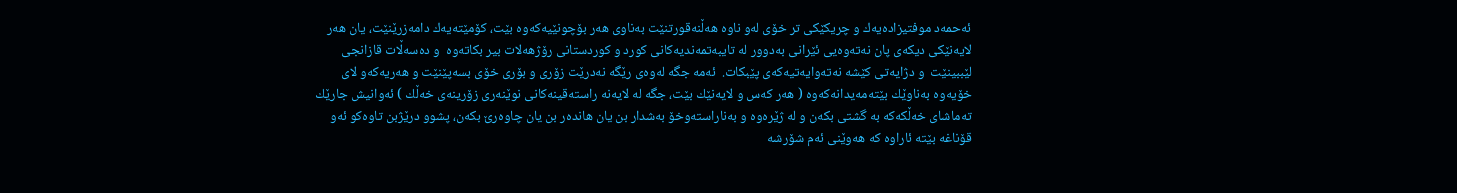ئه‌حمه‌د موفتیزاده‌یه‌ك و چریكێكی تر خۆی له‌و ناوه‌ هه‌ڵنه‌قورتنێت به‌ناوی هه‌ر بۆچونێیه‌كه‌وه‌ بێت، كۆمێته‌یه‌ك دامه‌زرێنێت، یان هه‌ر لایه‌نێكی دیكه‌ی پان نه‌ته‌وه‌یی ئێرانی به‌دوور له‌ تایبه‌تمه‌ندیه‌كانی كورد و كوردستانی رۆژهه‌لات بیر بكاته‌وه‌  و ده‌سه‌ڵات قازانجی لێببینێت  و دژایه‌تی كێشه‌ نه‌ته‌وایه‌تیه‌كه‌ی پێبكات.  ئه‌مه‌ جگه‌ له‌وه‌ی رێگه‌ نه‌درێت زۆری و بۆری خۆی بسه‌پێنێت و هه‌ریه‌كه‌و لای خۆیه‌وه‌ به‌ناوێك بێته‌مه‌یدانه‌كه‌وه‌ ( هه‌ر كه‌س و لایه‌نێك بێت، جگه‌ له‌ لایه‌نه‌ راسته‌قینه‌كانی نوێنه‌ری زۆرینه‌ی خه‌ڵك ) ئه‌وانیش جارێك ته‌ماشای خه‌ڵكه‌كه‌ به‌ گشتی بكه‌ن و له‌ ژێره‌وه‌ و به‌ناراسته‌وخۆ به‌شدار بن یان هانده‌ر بن یان چاوه‌رێ بكه‌ن، پشوو درێژبن تاوه‌كو ئه‌و قۆناغه‌ بێته‌ ئاراوه‌ كه‌ هه‌وێنی ئه‌م شۆرشه‌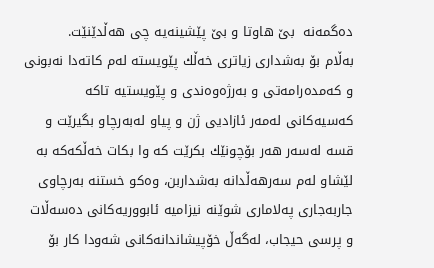ده‌گمه‌نه‌  بێ هاوتا و بێ پێشینه‌یه‌ چی هه‌ڵدێنێت.
به‌ڵام بۆ به‌شداری زیاتری خه‌ڵك پێویسته‌ له‌م كاته‌دا نه‌بونی و كه‌مده‌رامه‌تی و به‌رژه‌وه‌ندی و پێویستیه‌ تاكه‌ كه‌سیه‌كانی له‌مه‌ر ئازادیی ژن و پیاو له‌به‌رچاو بگیرێت و قسه‌ له‌سه‌ر هه‌ر بۆچونێك بكرێت كه‌ وا بكات خه‌ڵكه‌كه‌ به‌ لێشاو له‌م سه‌رهه‌ڵدانه‌ به‌شداربن، وه‌كو خستنه‌ به‌رچاوی جاربه‌جاری په‌لاماری شوێنه‌ نیزامیه‌ ئابووریه‌كانی ده‌سه‌ڵات و پرسی حیجاب، له‌گه‌ڵ خۆپیشاندانه‌كانی شه‌ودا كار بۆ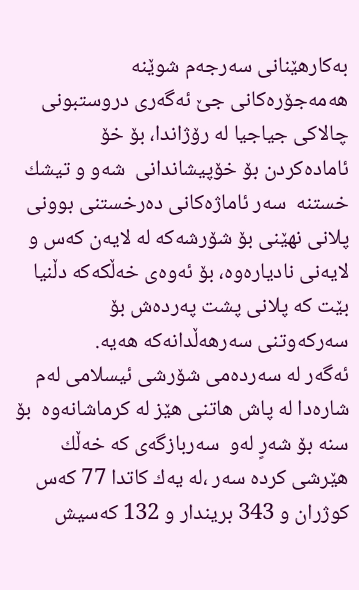به‌كارهێنانی سه‌رجه‌م شوێنه‌ هه‌مه‌جۆره‌كانی جێ ئه‌گه‌ری دروستبونی چالاكی جیاجیا له‌ رۆژاندا، بۆ خۆ ئاماده‌كردن بۆ خۆپیشاندانی  شه‌و و تیشك خستنه‌  سه‌ر ئاماژه‌كانی ده‌رخستنی بوونی پلانی نهێنی بۆ شۆرشه‌كه‌ له‌ لایه‌ن كه‌س و لایه‌نی نادیاره‌وه‌، بۆ ئه‌وه‌ی خه‌ڵكه‌كه‌ دڵنیا بێت كه‌ پلانی پشت په‌رده‌ش بۆ سه‌ركه‌وتنی سه‌رهه‌ڵدانه‌كه‌ هه‌یه‌.
ئه‌گه‌ر له‌ سه‌رده‌می شۆرشی ئیسلامی له‌م شاره‌دا له‌ پاش هاتنی هێز له‌ كرماشانه‌وه‌  بۆ سنه‌ بۆ شه‌رٍ له‌و  سه‌ربازگه‌ی كه‌ خه‌ڵك هێرشی كرده‌ سه‌ر ،له‌ یه‌ك كاتدا 77 كه‌س كوژران و 343 بریندار و 132 كه‌سیش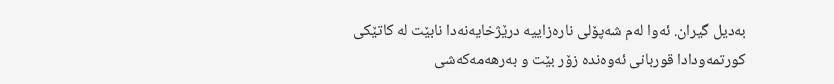به‌دیل گیران. ئه‌وا له‌م شه‌پۆلی ناره‌زاییه‌ درێژخایه‌نه‌دا نابێت له‌ كاتێكی كورتمه‌ودادا قوربانی ئه‌وه‌نده‌ زۆر بێت و به‌رهه‌مه‌كه‌شی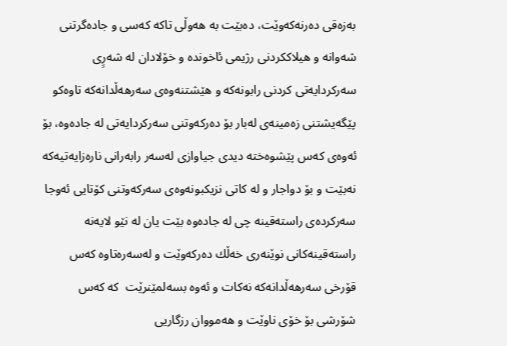به‌زه‌قی ده‌رنه‌كه‌وێت، ده‌بێت به‌ هه‌وڵی تاكه‌ كه‌سی و جاده‌گرتنی شه‌وانه‌ و هیلاككردنی رژیمی ئاخونده‌ و خۆلادان له‌ شه‌رٍی سه‌ركردایه‌تی كردنی رابونه‌كه‌ و هێشتنه‌وه‌ی سه‌رهه‌ڵدانه‌كه‌ تاوه‌كو پێگه‌یشتنی زه‌مینه‌ی له‌بار بۆ ده‌ركه‌وتنی سه‌ركردایه‌تی له‌ جاده‌وه‌، بۆ ئه‌وه‌ی كه‌س پێشوه‌خته‌ دیدی جیاوازی له‌سه‌ر رابه‌رانی ناره‌زایه‌تیه‌كه‌ نه‌بێت و بۆ دواجار و له‌ كاتی نزیكبونه‌وه‌ی سه‌ركه‌وتنی كۆتایی ئه‌وجا سه‌ركرده‌ی راسته‌قینه‌ چی له‌ جاده‌وه‌ بێت یان له‌ نێو لایه‌نه‌ راسته‌قینه‌كانی نوێنه‌ری خه‌ڵك ده‌ركه‌وێت و له‌سه‌ره‌تاوه‌ كه‌س قۆرخی سه‌رهه‌ڵدانه‌كه‌ نه‌كات و ئه‌وه‌ بسه‌لمێنرێت  كه‌ كه‌س شۆرشی بۆ خۆی ناوێت و هه‌مووان رزگاریی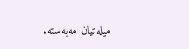میله‌تیان مه‌به‌سته‌.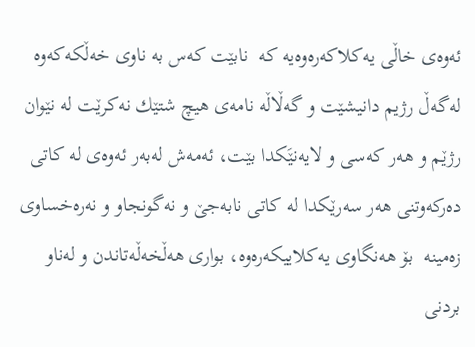ئه‌وه‌ی خاڵی یه‌كلاكه‌ره‌وه‌یه‌ كه‌  نابێت كه‌س به‌ ناوی خه‌ڵكه‌كه‌وه‌ له‌گه‌ڵ رژیم دانیشێت و گه‌ڵاڵه‌ نامه‌ی هیچ شتێك نه‌كرێت له‌ نێوان رژێم و هه‌ر كه‌سی و لایه‌نێَكدا بێت، ئه‌مه‌ش له‌به‌ر ئه‌وه‌ی له‌ كاتی ده‌ركه‌وتنی هه‌ر سه‌رێكدا له‌ كاتی نابه‌جێ و نه‌گونجاو و نه‌ره‌خساوی زه‌مینه‌  بۆ هه‌نگاوی یه‌كلاییكه‌ره‌وه‌، بواری هه‌ڵخه‌ڵه‌تاندن و له‌ناو بردنی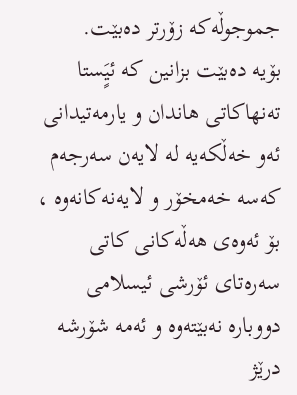جموجوڵه‌كه‌ زۆرتر ده‌بێت.
بۆیه‌ ده‌بێت بزانین كه‌ ئیٍَستا ته‌نهاكاتی هاندان و یارمه‌تیدانی ئه‌و خه‌ڵكه‌یه‌ له‌ لایه‌ن سه‌رجه‌م كه‌سه‌ خه‌مخۆر و لایه‌نه‌كانه‌وه‌ ، بۆ ئه‌وه‌ی هه‌ڵه‌كانی كاتی سه‌ره‌تای ئۆرشی ئیسلامی دووباره‌ نه‌بێته‌وه‌ و ئه‌مه‌ شۆرشه‌ درێژ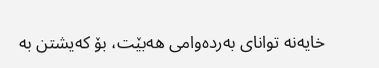خایه‌نه‌ توانای به‌رده‌وامی هه‌بێت، بۆ كه‌یشتن به‌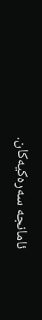ئامانجه‌ سه‌ره‌كیه‌كان.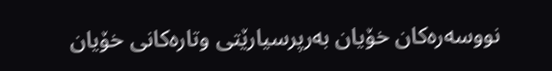نووسەرەکان خۆیان بەرپرسیارێتی وتارەکانی خۆیان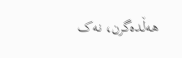هەڵدەگرن، نەک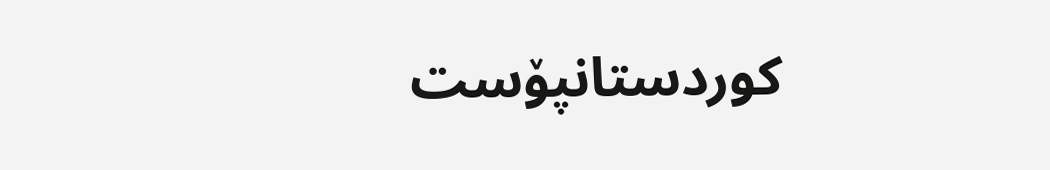کوردستانپۆست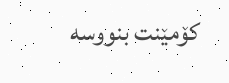کۆمێنت بنووسە